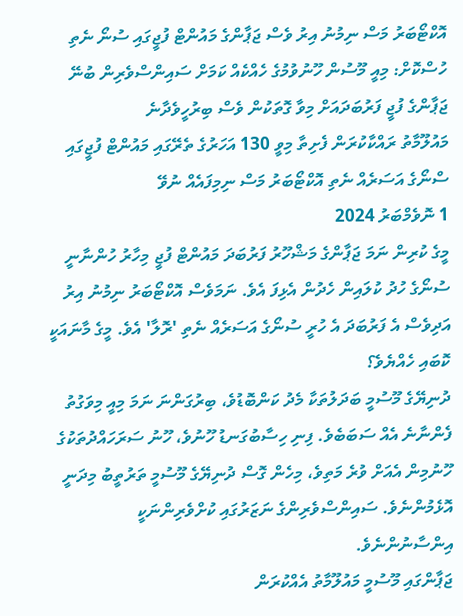އޮކްޓޯބަރު މަސް ނިމުނު އިރު ވެސް ޖަޕާންގެ މައުންޓް ފުޖީގައި ސުނޯ ނެތި ހުސްކޮށް: މިއީ މޫސުން ހޫނުވުމުގެ ހެއްކެއް ކަމަށް ސައިންސްވެރިން ބުނޭ
ޖަޕާންގެ ފުޖީ ފަރުބަދައަށް މިވާ ގޮތަކުން ވެސް ބިރުހީވެދާނެ
މައުލޫމާތު ރައްކާކުރަން ފެށިތާ މިވީ 130 އަހަރުގެ ތެރޭގައި މައުންޓް ފުޖީގައި ސްނޯގެ އަސަރެއް ނެތި އޮކްޓޯބަރު މަސް ނިމިފައެއް ނުވޭ
1 ނޮވެމްބަރު 2024
މީގެ ކުރިން ނަމަ ޖަޕާންގެ މަޝްހޫރު ފަރުބަދަ މައުންޓް ފުޖީ މިހާރު ހުންނާނީ ސުނޯގެ ހުދު ކުލައިން ހެދުން އެޅިފަ އެވެ. ނަމަވެސް އޮކްޓޯބަރު ނިމުނު އިރު އަދިވެސް އެ ފަރުބަދަ އެ ހުރީ ސުނޯގެ އަސަރެއް ނެތި 'ރޮލާ' އެވެ. މީގެ މާނައަކީ ކޮބައި ހެއްޔެވެ؟
ދުނިޔޭގެ މޫސުމީ ބަދަލުތަކާ މެދު ކަންބޮޑުވެ، ބިރުގަންނަ ނަމަ މިއީ މިވަގުތު ފެންނާނެ އެއް ސަބަބެވެ. ފިނި ހިސާބުގަނޑު ހޫނުވެ، ހޫނު ސަރަހައްދުތަކުގެ ހޫނުމިން އެއަށް ވުރެ މަތިވެ، މިހެން ގޮސް ދުނިޔޭގެ މޫސުމީ ތަރުތީބު މިދަނީ އޮޅެމުންނެވެ. ސައިންސްވެރިންގެ ނަޒަރުގައި ކުށްވެރިންނަކީ އިންސާނުންނެވެ.
ޖަޕާންގައި މޫސުމީ މައުލޫމާތު އެއްކުރަން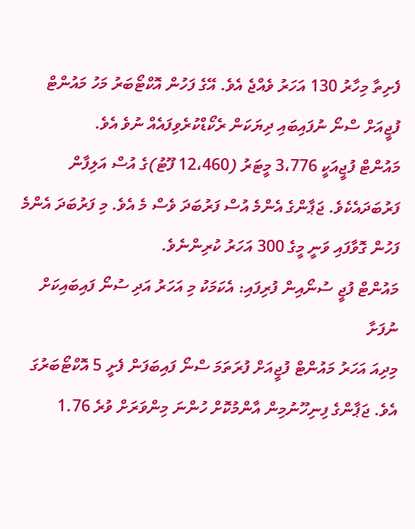ފެށިތާ މިހާރު 130 އަހަރު ވެއްޖެ އެވެ. އޭގެ ފަހުން އޮކްޓޯބަރު މަހު މައުންޓް ފުޖީއަށް ސްނޯ ނުފައިބައި ދިޔަކަން ރެކޯޑްކުރެވިފައެއް ނުވެ އެވެ.
މައުންޓް ފުޖީއަކީ 3،776 މީޓަރު (12،460 ފޫޓު)ގެ އުސް އަލިފާން ފަރުބަދައެކެވެ. ޖަޕާންގެ އެންމެ އުސް ފަރުބަދަ ވެސް މެ އެވެ. މި ފަރުބަދަ އެންމެ ފަހުން ގޮވާފައި ވަނީ މީގެ 300 އަހަރު ކުރިންނެވެ.
މައުންޓް ފުޖީ ސުނޯއިން ފުރިފައި: އެކަމަކު މި އަހަރު އަދި ސުނޯ ފައިބައިކަށް ނުފަށާ
މިދިއަ އަހަރު މައުންޓް ފުޖީއަށް ފުރަތަމަ ސްނޯ ފައިބަފަން ފެށީ 5 އޮކްޓޯބަރުގަ އެވެ. ޖަޕާންގެ ފިނިހޫނުމިން އާންމުކޮށް ހުންނަ މިންވަރަށް ވުރެ 1.76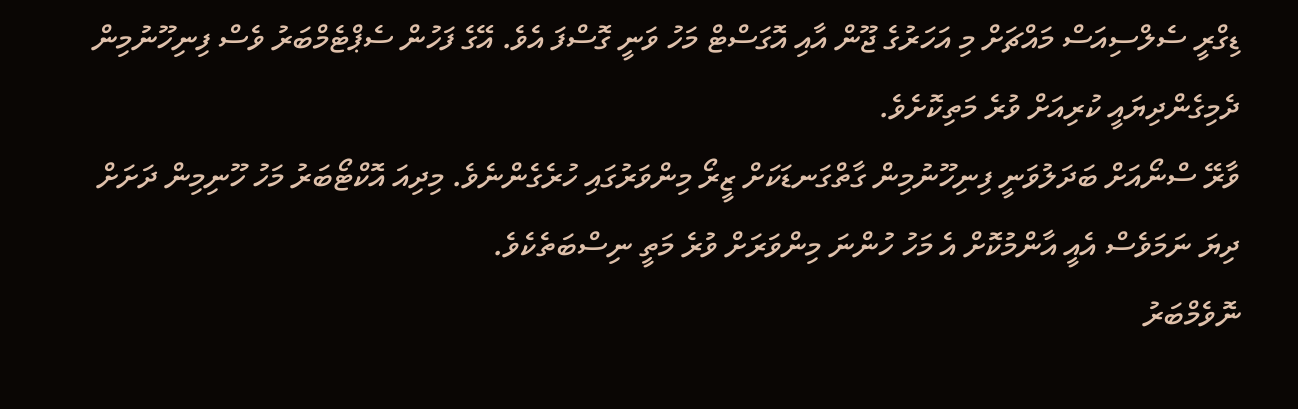ޑިގްރީ ސެލްސިއަސް މައްޗަށް މި އަހަރުގެ ޖޫން އާއި އޮގަސްޓް މަހު ވަނީ ގޮސްފަ އެވެ. އޭގެ ފަހުން ސެޕްޓެމްބަރު ވެސް ފިނިހޫނުމިން ދެމިގެންދިޔައީ ކުރިއަށް ވުރެ މަތިކޮށެވެ.
ވާރޭ ސްނޯއަށް ބަދަލުވަނީ ފިނިހޫނުމިން ގާތްގަނޑަކަށް ޒީރޯ މިންވަރުގައި ހުރެގެންނެވެ. މިދިއަ އޮކްޓޯބަރު މަހު ހޫނިމިން ދަށަށް ދިޔަ ނަމަވެސް އެއީ އާންމުކޮށް އެ މަހު ހުންނަ މިންވަރަށް ވުރެ މަތީ ނިސްބަތެކެވެ.
ނޮވެމްބަރު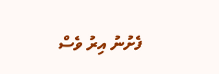ފެށުނު އިރު ވެސް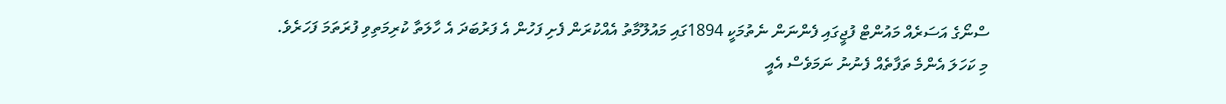ސްނޯގެ އަސަރެއް މައުންޓް ފުޖީގައި ފެންނަން ނެތުމަކީ 1894ގައި މައުލޫމާތު އެއްކުރަން ފެށި ފަހުން އެ ފަރުބަދަ އެ ހާލަތާ ކުރިމަތިވި ފުރަތަމަ ފަހަރެވެ.
މި ކަހަލަ އެންމެ ތަފާތެއް ފެނުނު ނަމަވެސް އެއީ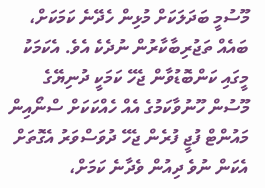މޫސުމީ ބަދަލަކަށް މުޅިން ހެދޭނެ ކަމަކަށް، ބައެއް ތަޖުރިބާކާރުން ނުދެކެ އެވެ. އެކަމަކު މީގައި ކަންބޮޑުވާން ޖެހޭ ކަމަކީ ދުނިޔޭގެ މޫސުން ހޫނުވާކަމުގެ އެއް ހެއްކަކަށް ސްނޯއިން މައުންޓް ފުޖީ ފުރެން ޖެހޭ ދުވަސްވަރު އެގޮތަށް އެކަން ނުވެ ދިއުން ވެދާނެ ކަމަށް،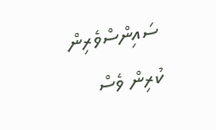ސައިންސްވެރިން ކުރިން ވެސް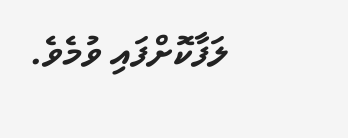ލަފާކޮށްފައި ވުމެވެ.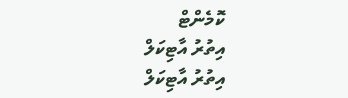ކޮމެންޓް
އިތުރު އާޓިކަލް
އިތުރު އާޓިކަލް